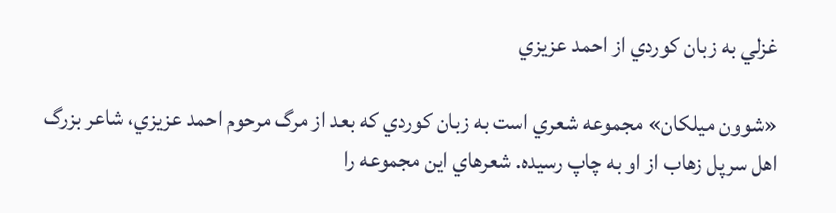غزلي به زبان كوردي از احمد عزيزي

«شوون ميلكان» مجموعه‌ شعري است به زبان كوردي كه بعد از مرگ مرحوم احمد عزيزي، شاعر بزرگ اهل سرپل زهاب از او به چاپ رسيده. شعرهاي اين مجموعه را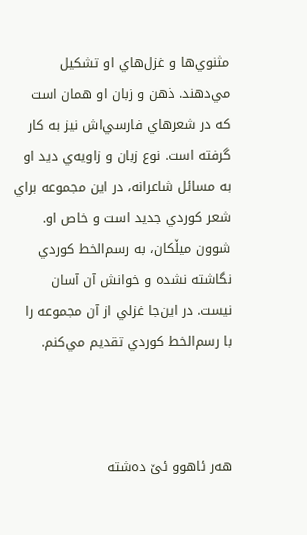مثنوي‌ها و غزل‌هاي او تشكيل مي‌دهند. ذهن و زبان او همان است كه در شعرهاي فارسي‌اش نيز به كار گرفته است. نوع زبان و زاويه‌ي ديد او به مسائل شاعرانه، در اين مجموعه براي شعر كوردي جديد است و خاص او. شوون ميڵكان،‌ به رسم‌الخط كوردي نگاشته نشده و خوانش آن آسان نيست. در اين‌جا غزلي از آن مجموعه را با رسم‌الخط كوردي تقديم مي‌كنم.



هه‌ر ئاهوو ئێ ده‌شته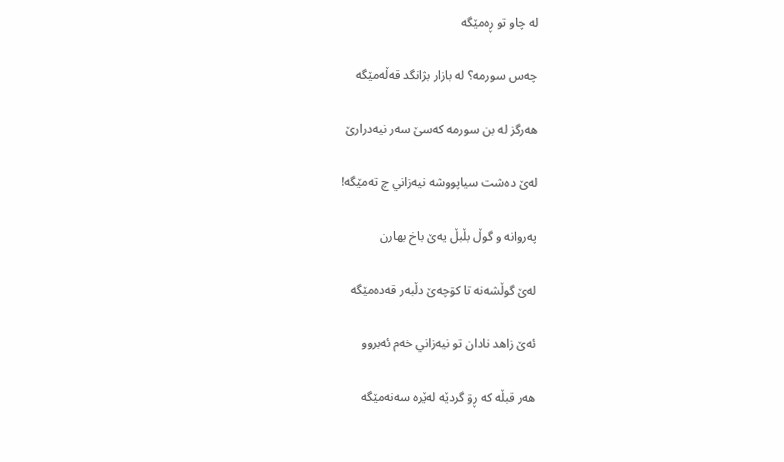له چاو تو ڕه‌مێگه

چه‌س سورمه؟ له بازار بژانگد قه‌ڵه‌مێگه

هه‌رگز له بن سورمه كه‌سێ سه‌ر نيه‌درارێ

له‌ێ ده‌شت سياپووشه نيه‌زاني چ ته‌مێگه!

په‌روانه و گوڵ بڵبڵ يه‌ێ باخ بهارن

له‌ێ گوڵشه‌نه تا كۊچه‌ێ دڵبه‌ر قه‌ده‌مێگه

ئه‌ێ زاهد نادان تو نيه‌زاني خه‌م ئه‌بروو

هه‌ر قبڵه كه ڕۊ گردێه له‌ێره سه‌نه‌مێگه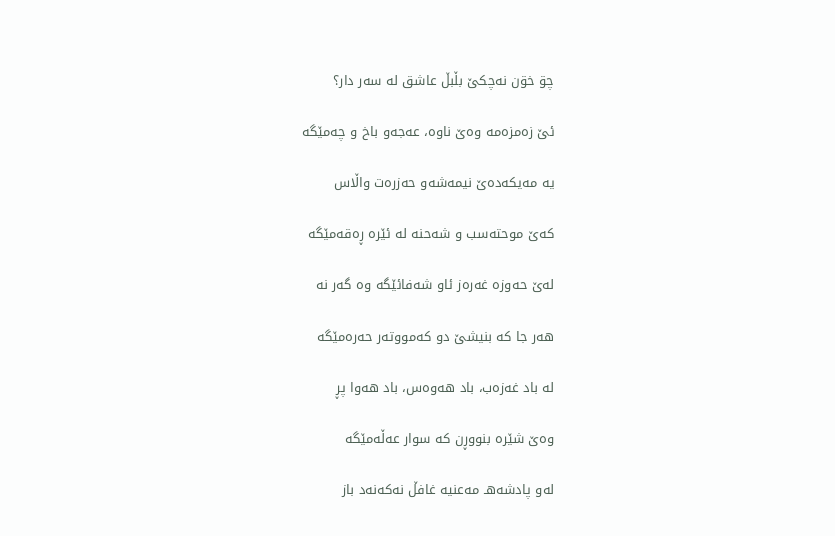چۊ خۊن نه‌چكێ بڵبڵ عاشق له سه‌ر دار؟

ئێ زه‌مزه‌مه وه‌ێ ناوه، عه‌جه‌و باخ و چه‌مێگه

يه مه‌يكه‌ده‌ێ نيمه‌شه‌و حه‌زره‌ت واڵاس

كه‌ێ موحته‌سب و شه‌حنه له ئێره ڕه‌قه‌مێگه

له‌ێ حه‌وزه غه‌ره‌ز ئاو شه‌فائێگه وه گه‌ر نه

هه‌ر جا كه بنيشێ دو كه‌مووته‌ر حه‌ره‌مێگه

له باد غه‌زه‌ب، باد هه‌وه‌س، باد هه‌وا پڕ

وه‌ێ شێره بنووڕن كه سوار عه‌ڵه‌مێگه

له‌و پادشه‌هـ مه‌عنيه غافڵ نه‌كه‌نه‌د باز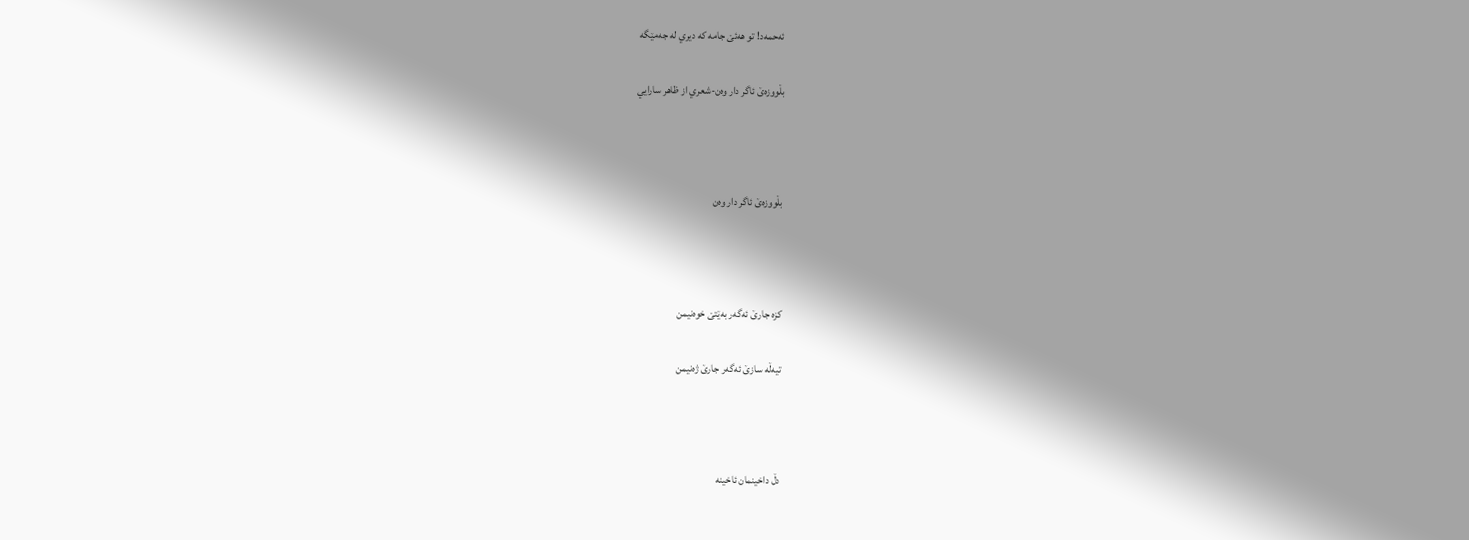ئه‌حمه‌د! تو هه‌ئێ جامه كه ديري له جه‌مێگه

بڵووزەێ ئاگر دار وەن-شعري از ظاهر سارايي



بڵووزەێ ئاگر دار وەن



کزە جارێ ئەگەر بەێتێ خوەنیمن

تیەڵە سازێ ئەگەر جارێ ژەنیمن



دڵ داخینمان ئاخینە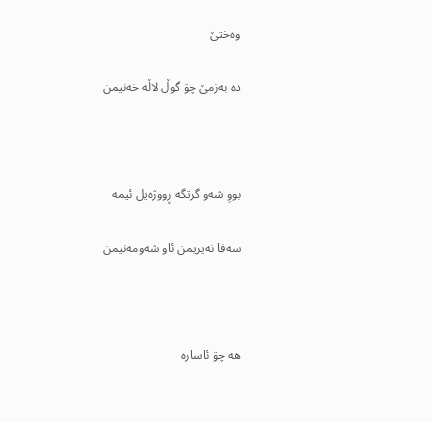وەختێ

دە بەزمێ چۊ گوڵ لاڵە خەنیمن



بووِ شەو گرتگە ڕووژەیل ئیمە

سەفا نەیریمن ئاو شەومەنیمن



هە چۊ ئاسارە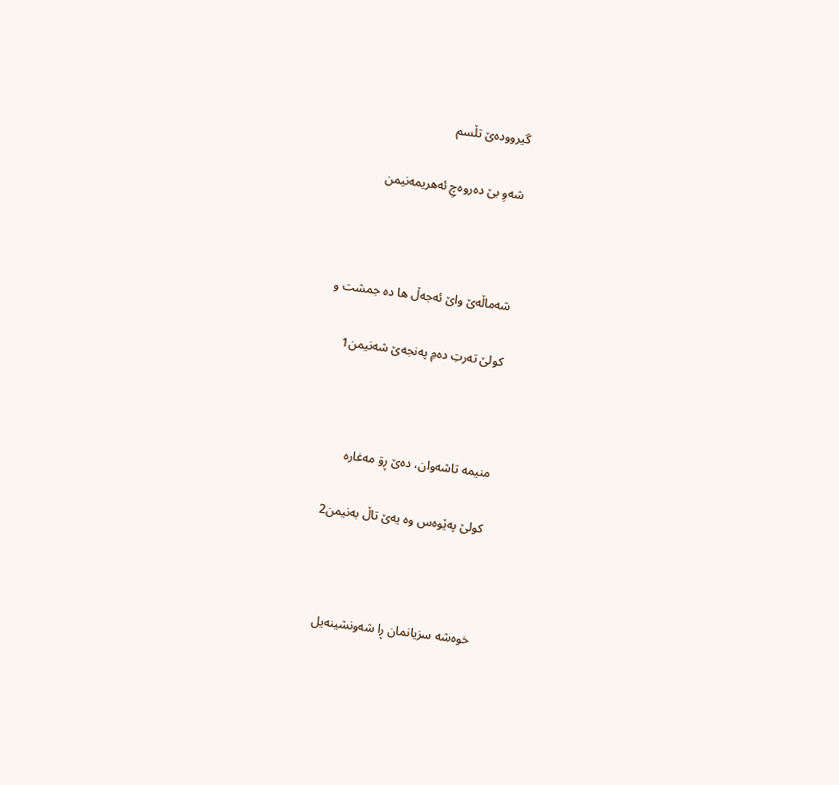گیروودەێ تڵسم

شەوِ بێ دەروەچِ ئەهریمەنیمن



شەماڵەێ واێ ئەجەڵ ها دە جمشت و

کولێ تەرتِ دەمِ پەنجەێ شەنیمن1



منیمە تاشەوان، دەێ ڕۊ مەغارە

کولێ پەێوەس وە یەێ تاڵ بەنیمن2



خوەشە سزیانمان ڕا شەونشینەیل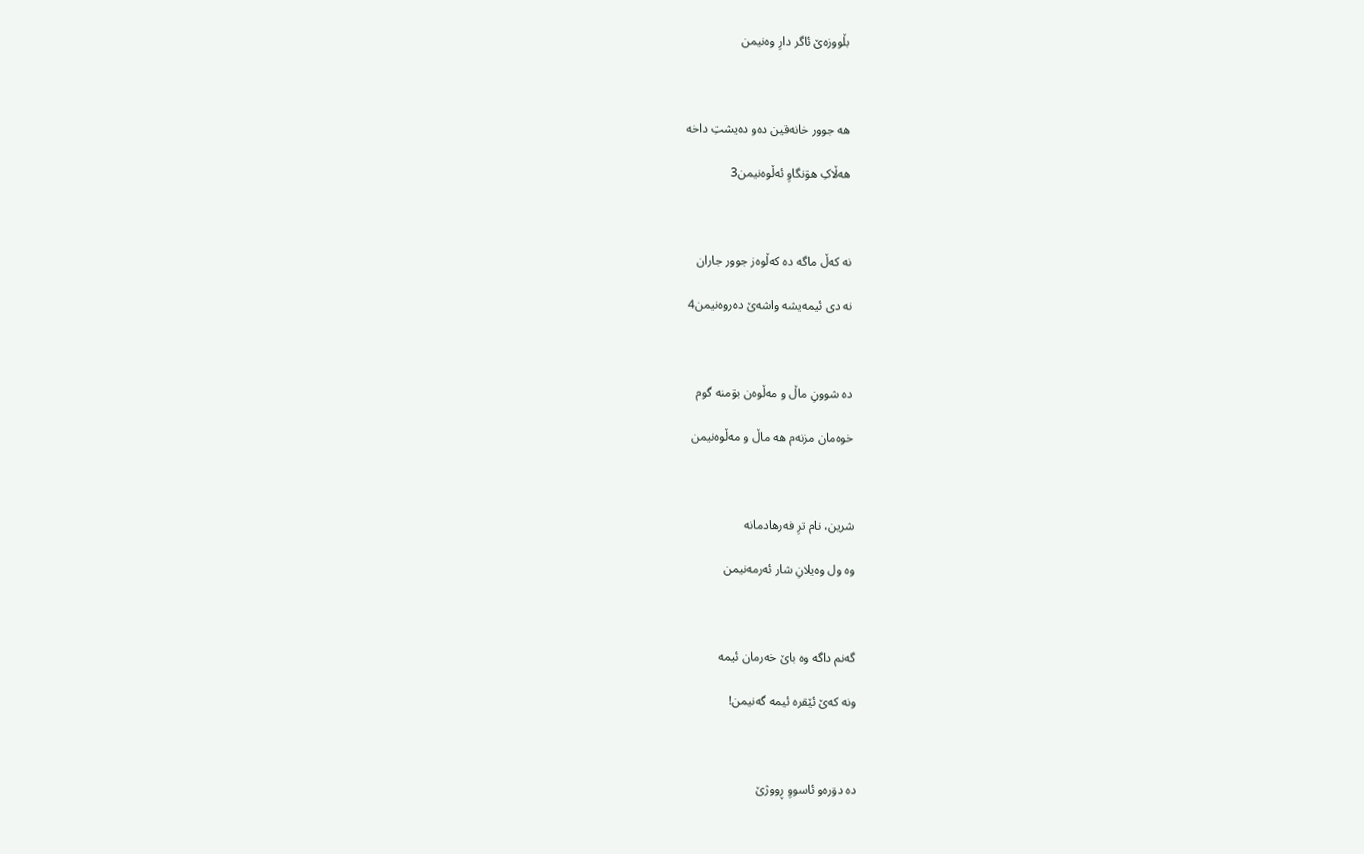بڵووزەێ ئاگر دارِ وەنیمن



هە جوور خانەقین دەو دەیشتِ داخە

هەڵاکِ هۊنگاوِ ئەڵوەنیمن3



نە کەڵ ماگە دە کەڵوەز جوور جاران

نە دی ئیمەیشە واشەێ دەروەنيمن4



دە شوونِ ماڵ و مەڵوەن بۊمنە گوم

خوەمان مزنەم هە ماڵ و مەڵوەنیمن



شرین، نام ترِ فەرهادمانە

وە ول وەیلانِ شار ئەرمەنیمن



گەنم داگە وە باێ خەرمان ئیمە

ونە کەێ ئێقرە ئیمە گەنیمن!



دە دۊرەو ئاسووِ ڕووژێ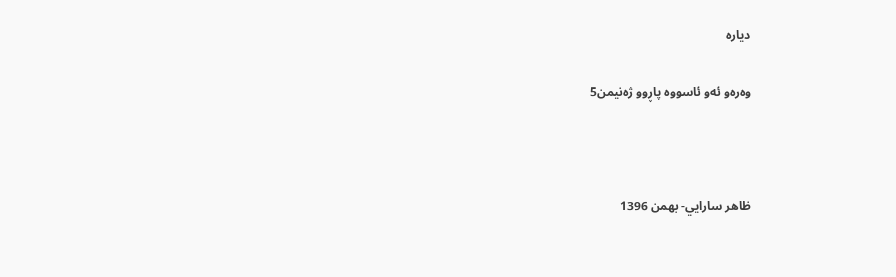دیارە

وەرەو ئەو ئاسووە پاڕوو ژەنيمن5



ظاهر سارايي- بهمن 1396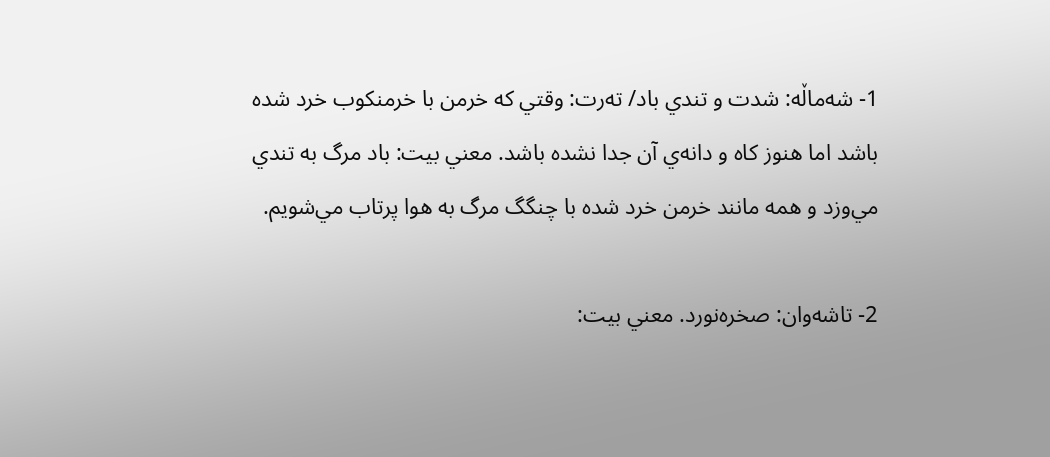1- شه‌ماڵه: شدت و تندي باد/ ته‌رت: وقتي كه خرمن با خرمنكوب خرد شده باشد اما هنوز كاه و دانه‌ي آن جدا نشده باشد. معني بيت: باد مرگ به تندي مي‌وزد و همه مانند خرمن خرد شده با چنگگ مرگ به هوا پرتاب مي‌شويم.

2- تاشه‌وان: صخره‌نورد. معني بيت: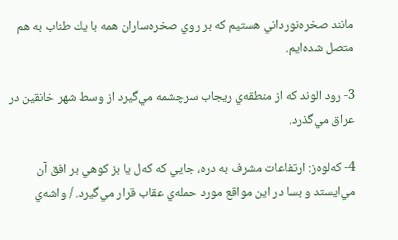مانند صخره‌نورداني هستيم كه بر روي صخره‌ساران همه با يك طناب به هم متصل شده‌ايم.

3- رود الوند كه از منطقه‌ي ريجاب سرچشمه مي‌گيرد از وسط شهر خانقين در عراق مي‌گذرد.

4- كه‌لوه‌ز: ارتفاعات مشرف به دره، جايي كه كه‌ل يا بز كوهي بر افق آن مي‌ايستد و بسا در اين مواقع مورد حمله‌ي عقاب‌ قرار مي‌گيرد. / واشه‌‌ي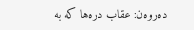ده‌روه‌ن: عقاب دره‌ها كه به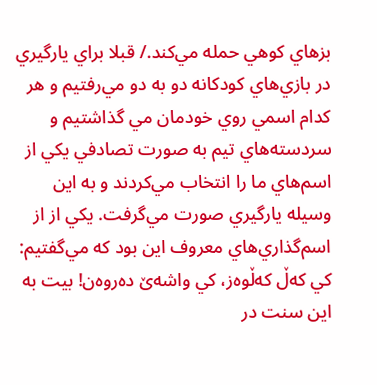بزهاي كوهي حمله مي‌كند./ قبلا براي يارگيري در بازي‌هاي كودكانه دو به دو مي‌رفتيم و هر كدام اسمي روي خودمان مي گذاشتيم و سردسته‌هاي تيم به صورت تصادفي يكي از اسم‌هاي ما را انتخاب مي‌كردند و به اين وسيله يارگيري صورت مي‌گرفت. يكي از از اسم‌گذاري‌هاي معروف اين بود كه مي‌گفتيم: كي كه‌‌ڵ كه‌ڵوه‌ز، كي‌ واشه‌ێ ده‌روه‌ن! بيت به اين سنت در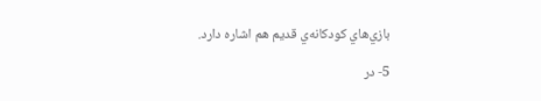بازي‌هاي كودكانه‌ي قديم هم اشاره دارد.

5- در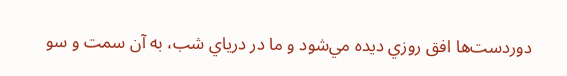دوردست‌ها افق روزي ديده مي‌شود و ما در درياي شب، به آن سمت و سو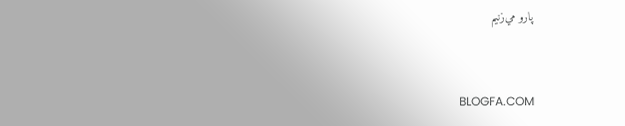پارو مي‌زنيم


  BLOGFA.COM